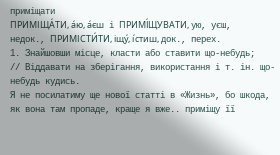приміщати
ПРИМІЩА́ТИ, а́ю, а́єш і ПРИМІ́ЩУВАТИ, ую, уєш, недок., ПРИМІСТИ́ТИ, іщу́, і́стиш, док., перех.
1. Знайшовши місце, класти або ставити що-небудь;
// Віддавати на зберігання, використання і т. ін. що-небудь кудись.
Я не посилатиму ще нової статті в «Жизнь», бо шкода, як вона там пропаде, краще я вже.. приміщу її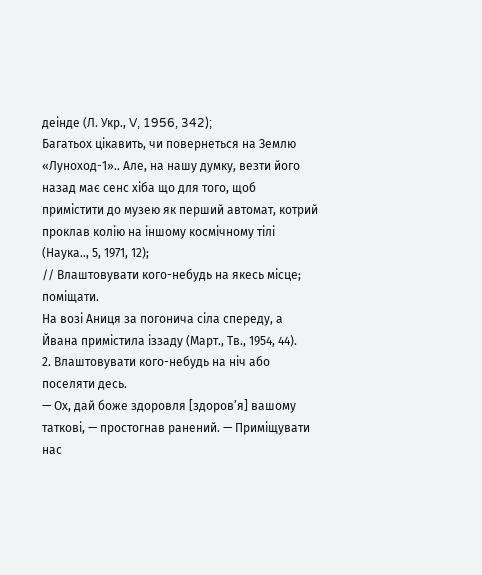деінде (Л. Укр., V, 1956, 342);
Багатьох цікавить, чи повернеться на Землю «Луноход-1».. Але, на нашу думку, везти його назад має сенс хіба що для того, щоб примістити до музею як перший автомат, котрий проклав колію на іншому космічному тілі (Наука.., 5, 1971, 12);
// Влаштовувати кого-небудь на якесь місце; поміщати.
На возі Аниця за погонича сіла спереду, а Йвана примістила іззаду (Март., Тв., 1954, 44).
2. Влаштовувати кого-небудь на ніч або поселяти десь.
— Ох, дай боже здоровля [здоров’я] вашому таткові, — простогнав ранений. — Приміщувати нас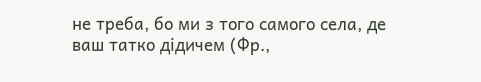не треба, бо ми з того самого села, де ваш татко дідичем (Фр.,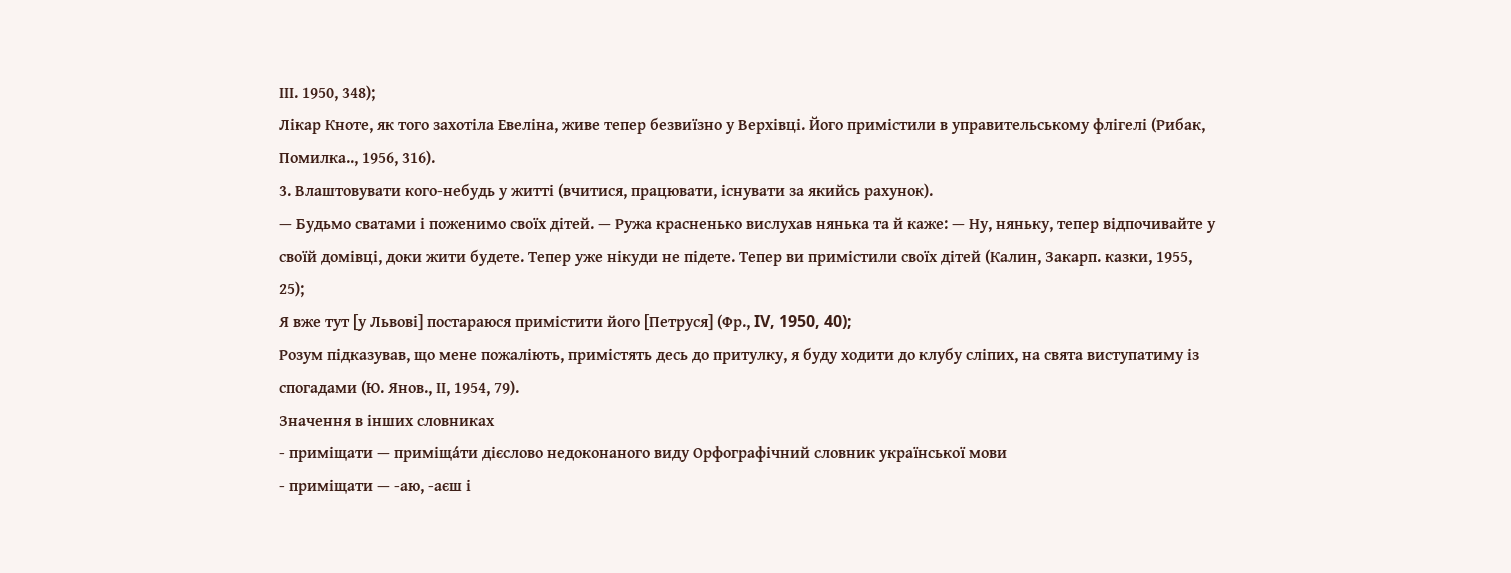ІІІ. 1950, 348);
Лікар Кноте, як того захотіла Евеліна, живе тепер безвиїзно у Верхівці. Його примістили в управительському флігелі (Рибак, Помилка.., 1956, 316).
3. Влаштовувати кого-небудь у житті (вчитися, працювати, існувати за якийсь рахунок).
— Будьмо сватами і поженимо своїх дітей. — Ружа красненько вислухав нянька та й каже: — Ну, няньку, тепер відпочивайте у своїй домівці, доки жити будете. Тепер уже нікуди не підете. Тепер ви примістили своїх дітей (Калин, Закарп. казки, 1955, 25);
Я вже тут [у Львові] постараюся примістити його [Петруся] (Фр., IV, 1950, 40);
Розум підказував, що мене пожаліють, примістять десь до притулку, я буду ходити до клубу сліпих, на свята виступатиму із спогадами (Ю. Янов., ІІ, 1954, 79).
Значення в інших словниках
- приміщати — приміща́ти дієслово недоконаного виду Орфографічний словник української мови
- приміщати — -аю, -аєш і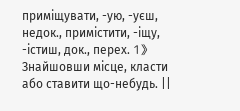приміщувати, -ую, -уєш, недок., примістити, -іщу, -істиш, док., перех. 1》 Знайшовши місце, класти або ставити що-небудь. ||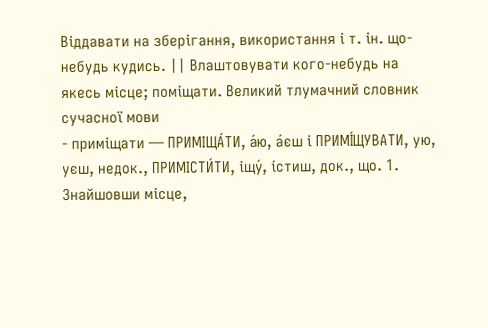Віддавати на зберігання, використання і т. ін. що-небудь кудись. || Влаштовувати кого-небудь на якесь місце; поміщати. Великий тлумачний словник сучасної мови
- приміщати — ПРИМІЩА́ТИ, а́ю, а́єш і ПРИМІ́ЩУВАТИ, ую, уєш, недок., ПРИМІСТИ́ТИ, іщу́, і́стиш, док., що. 1. Знайшовши місце,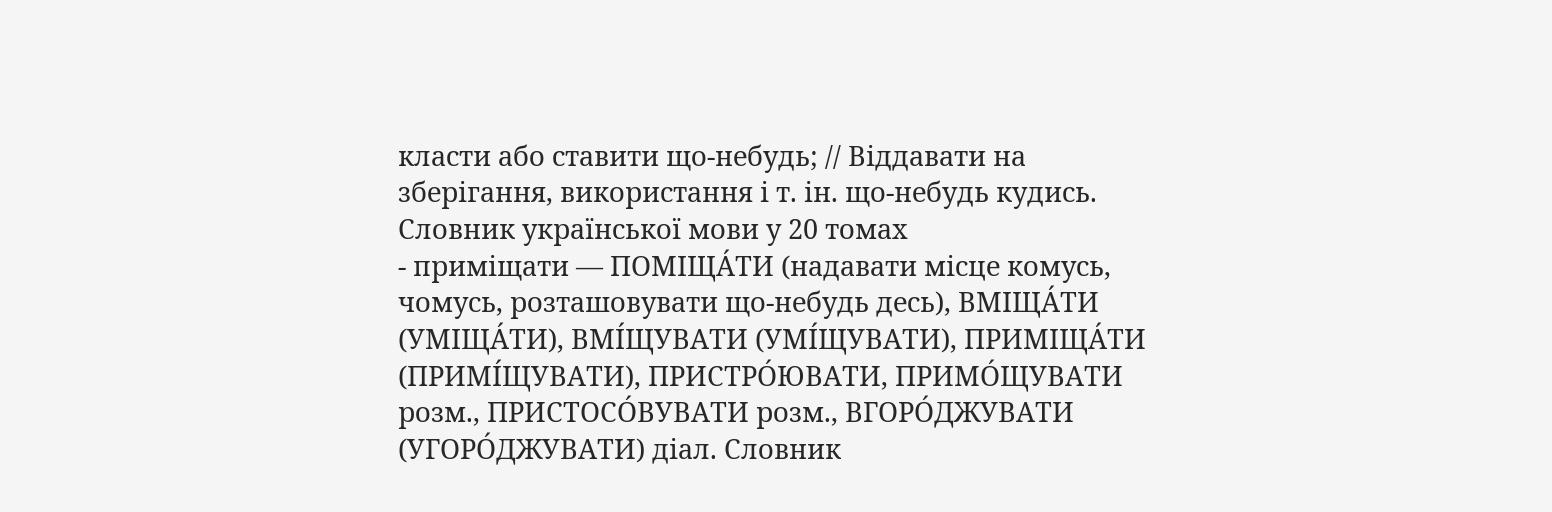класти або ставити що-небудь; // Віддавати на зберігання, використання і т. ін. що-небудь кудись. Словник української мови у 20 томах
- приміщати — ПОМІЩА́ТИ (надавати місце комусь, чомусь, розташовувати що-небудь десь), ВМІЩА́ТИ (УМІЩА́ТИ), ВМІ́ЩУВАТИ (УМІ́ЩУВАТИ), ПРИМІЩА́ТИ (ПРИМІ́ЩУВАТИ), ПРИСТРО́ЮВАТИ, ПРИМО́ЩУВАТИ розм., ПРИСТОСО́ВУВАТИ розм., ВГОРО́ДЖУВАТИ (УГОРО́ДЖУВАТИ) діал. Словник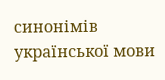синонімів української мови